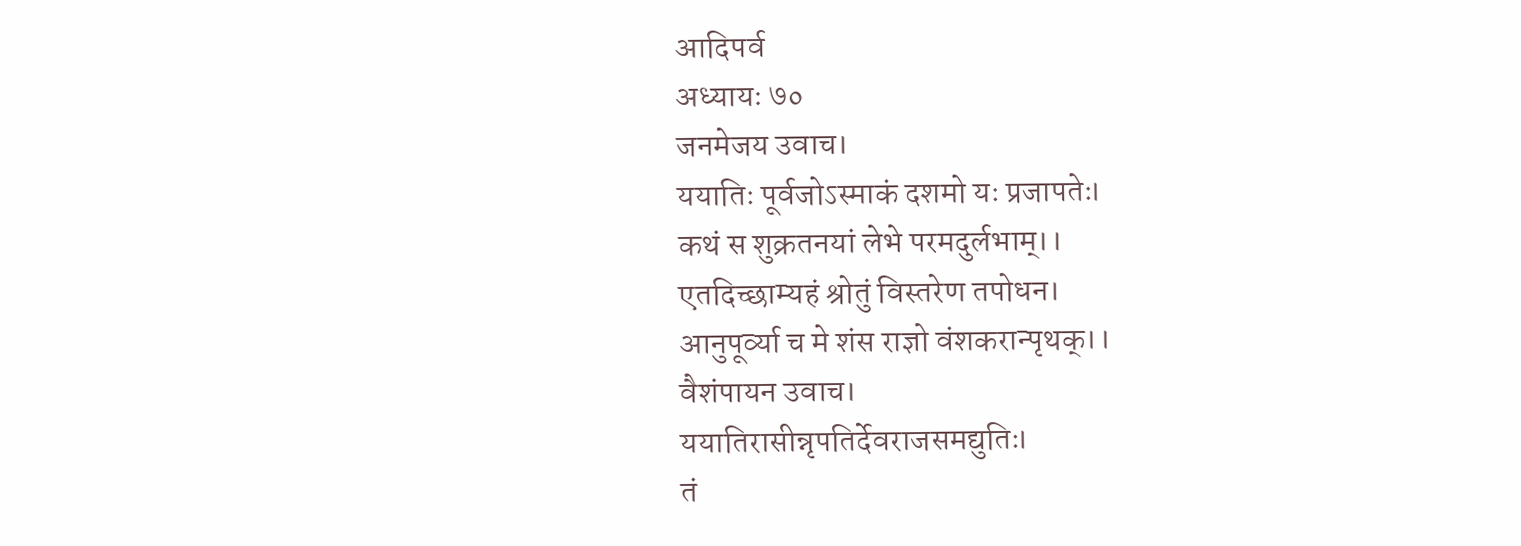आदिपर्व
अध्यायः ७०
जनमेजय उवाच।
ययातिः पूर्वजोऽस्माकं दशमो यः प्रजापतेः।
कथं स शुक्रतनयां लेभे परमदुर्लभाम्।।
एतदिच्छाम्यहं श्रोतुं विस्तरेण तपोधन।
आनुपूर्व्या च मे शंस राज्ञो वंशकरान्पृथक्।।
वैशंपायन उवाच।
ययातिरासीन्नृपतिर्देवराजसमद्युतिः।
तं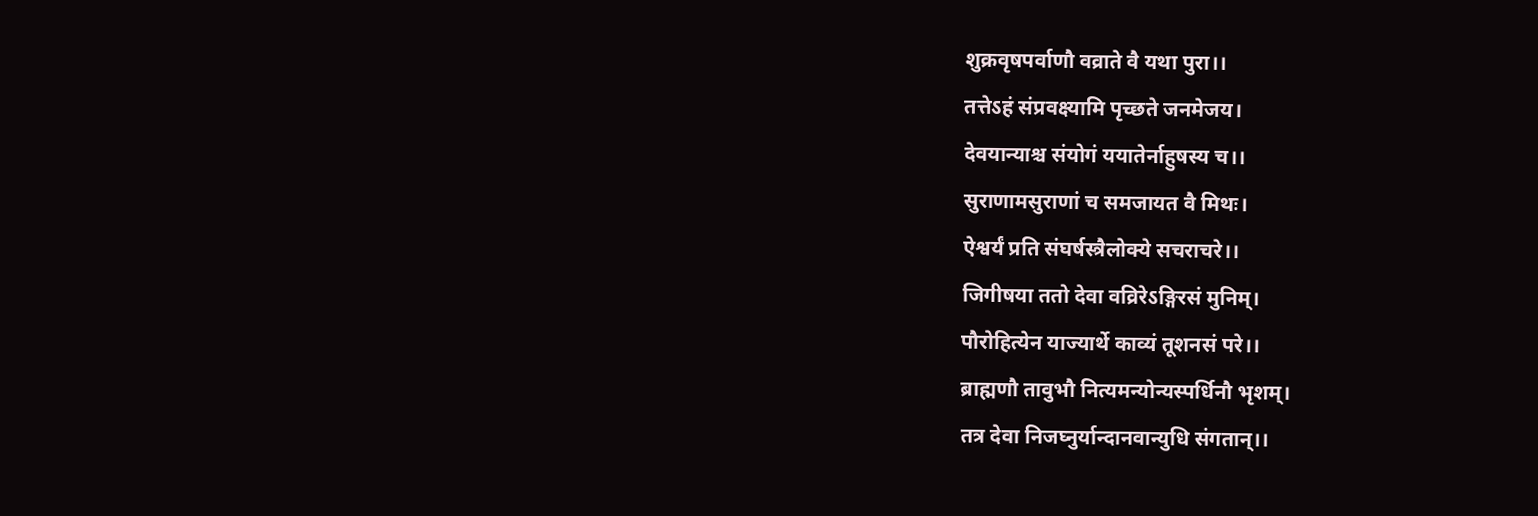शुक्रवृषपर्वाणौ वव्राते वै यथा पुरा।।
तत्तेऽहं संप्रवक्ष्यामि पृच्छते जनमेजय।
देवयान्याश्च संयोगं ययातेर्नाहुषस्य च।।
सुराणामसुराणां च समजायत वै मिथः।
ऐश्वर्यं प्रति संघर्षस्त्रैलोक्ये सचराचरे।।
जिगीषया ततो देवा वव्रिरेऽङ्गिरसं मुनिम्।
पौरोहित्येन याज्यार्थे काव्यं तूशनसं परे।।
ब्राह्मणौ तावुभौ नित्यमन्योन्यस्पर्धिनौ भृशम्।
तत्र देवा निजघ्नुर्यान्दानवान्युधि संगतान्।।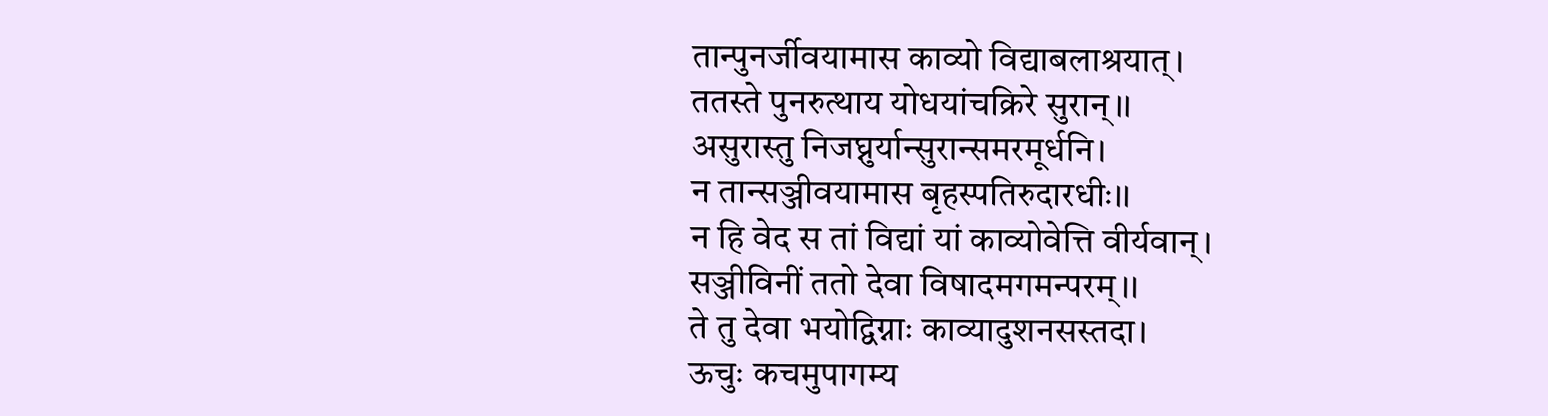तान्पुनर्जीवयामास काव्यो विद्याबलाश्रयात्।
ततस्ते पुनरुत्थाय योधयांचक्रिरे सुरान्।।
असुरास्तु निजघ्नुर्यान्सुरान्समरमूर्धनि।
न तान्सञ्जीवयामास बृहस्पतिरुदारधीः।।
न हि वेद स तां विद्यां यां काव्योवेत्ति वीर्यवान्।
सञ्जीविनीं ततो देवा विषादमगमन्परम्।।
ते तु देवा भयोद्विग्नाः काव्यादुशनसस्तदा।
ऊचुः कचमुपागम्य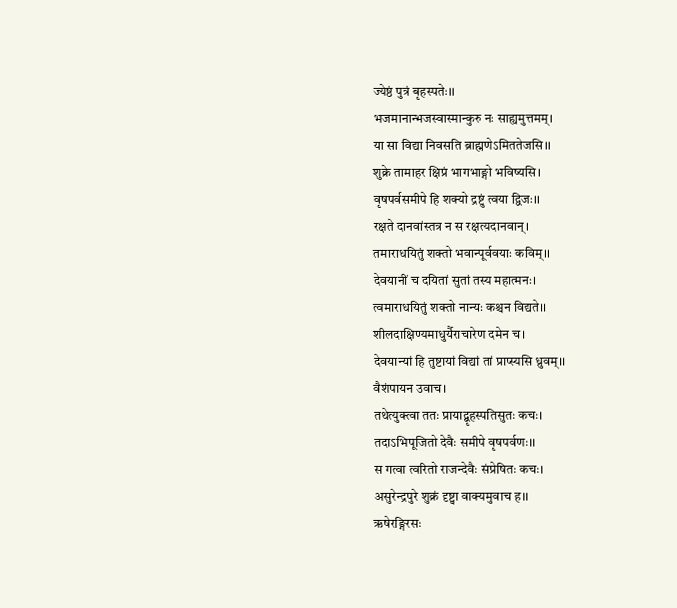ज्येष्ठं पुत्रं बृहस्पतेः।।
भजमानान्भजस्वास्मान्कुरु नः साह्यमुत्तमम्।
या सा विद्या निवसति ब्राह्मणेऽमिततेजसि।।
शुक्रे तामाहर क्षिप्रं भागभाङ्गो भविष्यसि।
वृषपर्वसमीपे हि शक्यो द्रष्टुं त्वया द्विजः।।
रक्षते दानवांस्तत्र न स रक्षत्यदानवान्।
तमाराधयितुं शक्तो भवान्पूर्ववयाः कविम्।।
देवयानीं च दयितां सुतां तस्य महात्मनः।
त्वमाराधयितुं शक्तो नान्यः कश्चन विद्यते।।
शीलदाक्षिण्यमाधुर्यैराचारेण दमेन च।
देवयान्यां हि तुष्टायां विद्यां तां प्राप्स्यसि ध्रुवम्।।
वैशंपायन उवाच।
तथेत्युक्त्वा ततः प्रायाद्बृहस्पतिसुतः कचः।
तदाऽभिपूजितो देवैः समीपे वृषपर्वणः।।
स गत्वा त्वरितो राजन्देवैः संप्रेषितः कचः।
असुरेन्द्रपुरे शुक्रं दृष्ट्वा वाक्यमुवाच ह।।
ऋषेरङ्गिरसः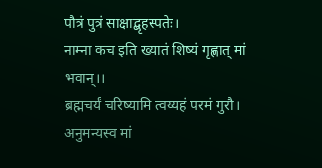पौत्रं पुत्रं साक्षाद्बृहस्पतेः।
नाम्ना कच इति ख्यातं शिष्यं गृह्णात् मां भवान्।।
ब्रह्मचर्यं चरिष्यामि त्वय्यहं परमं गुरौ।
अनुमन्यस्व मां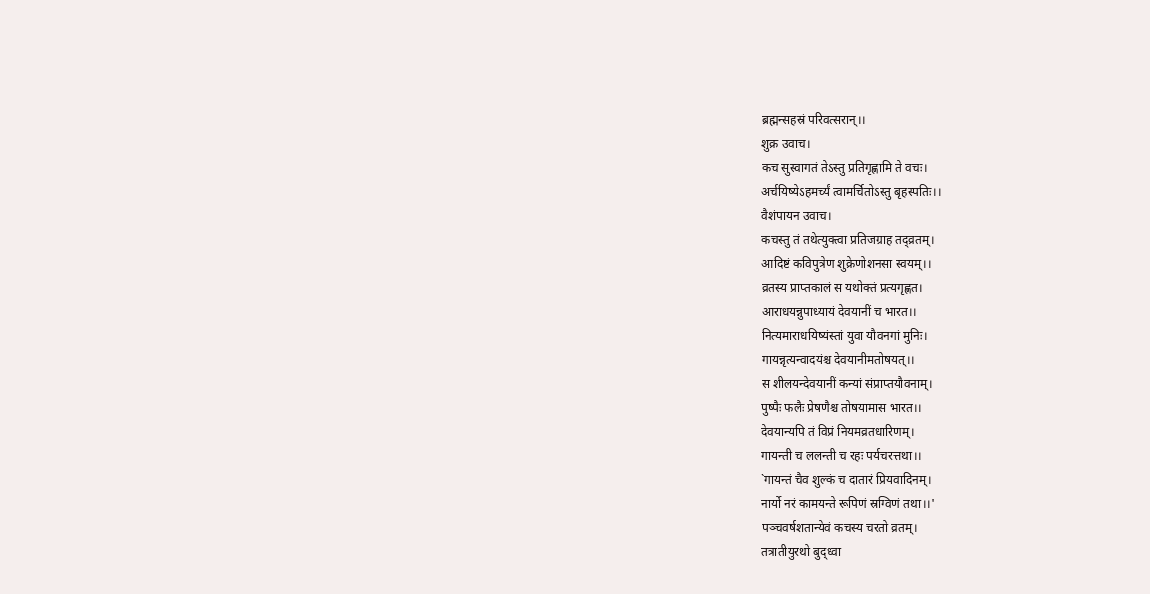ब्रह्मन्सहस्रं परिवत्सरान्।।
शुक्र उवाच।
कच सुस्वागतं तेऽस्तु प्रतिगृह्णामि ते वचः।
अर्चयिष्येऽहमर्च्यं त्वामर्चितोऽस्तु बृहस्पतिः।।
वैशंपायन उवाच।
कचस्तु तं तथेत्युक्त्वा प्रतिजग्राह तद्व्रतम्।
आदिष्टं कविपुत्रेण शुक्रेणोशनसा स्वयम्।।
व्रतस्य प्राप्तकालं स यथोक्तं प्रत्यगृह्णत।
आराधयन्नुपाध्यायं देवयानीं च भारत।।
नित्यमाराधयिष्यंस्तां युवा यौवनगां मुनिः।
गायन्नृत्यन्वादयंश्च देवयानीमतोषयत्।।
स शीलयन्देवयानीं कन्यां संप्राप्तयौवनाम्।
पुष्पैः फलैः प्रेषणैश्च तोषयामास भारत।।
देवयान्यपि तं विप्रं नियमव्रतधारिणम्।
गायन्ती च ललन्ती च रहः पर्यचरत्तथा।।
`गायन्तं चैव शुल्कं च दातारं प्रियवादिनम्।
नार्यो नरं कामयन्ते रूपिणं स्रग्विणं तथा।।'
पञ्चवर्षशतान्येवं कचस्य चरतो व्रतम्।
तत्रातीयुरथो बुद्ध्वा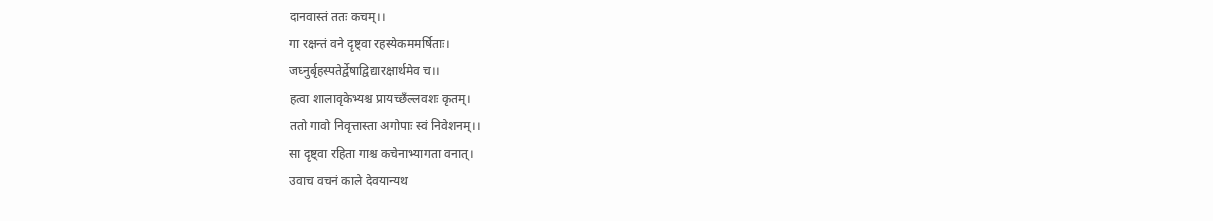दानवास्तं ततः कचम्।।
गा रक्षन्तं वने दृष्ट्वा रहस्येकममर्षिताः।
जघ्नुर्बृहस्पतेर्द्वेषाद्विद्यारक्षार्थमेव च।।
हत्वा शालावृकेभ्यश्च प्रायच्छँल्लवशः कृतम्।
ततो गावो निवृत्तास्ता अगोपाः स्वं निवेशनम्।।
सा दृष्ट्वा रहिता गाश्च कचेनाभ्यागता वनात्।
उवाच वचनं काले देवयान्यथ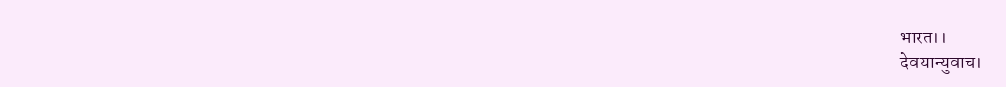भारत।।
देवयान्युवाच।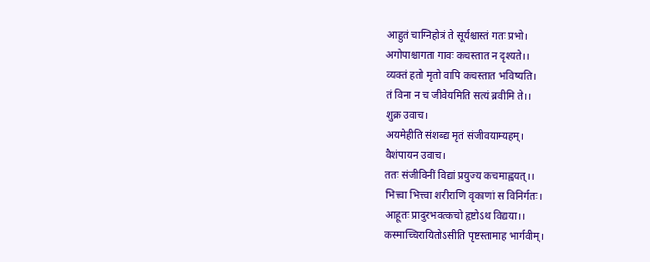आहुतं चाग्निहोत्रं ते सूर्यश्चास्तं गतः प्रभो।
अगोपाश्चागता गावः कचस्तात न दृश्यते।।
व्यक्तं हतो मृतो वापि कचस्तात भविष्यति।
तं विना न च जीवेयमिति सत्यं ब्रवीमि ते।।
शुक्र उवाच।
अयमेहीति संशब्द्य मृतं संजीवयाम्यहम्।
वैशंपायन उवाच।
ततः संजीविनीं विद्यां प्रयुज्य कचमाह्वयत्।।
भित्त्वा भित्त्वा शरीराणि वृकाणां स विनिर्गतः।
आहूतः प्रादुरभवत्कचो हृष्टोऽथ विद्यया।।
कस्माच्चिरायितोऽसीति पृष्टस्तामाह भार्गवीम्।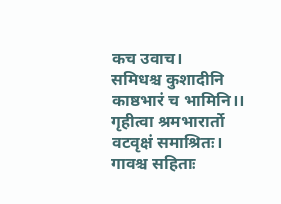कच उवाच।
समिधश्च कुशादीनि काष्ठभारं च भामिनि।।
गृहीत्वा श्रमभारार्तो वटवृक्षं समाश्रितः।
गावश्च सहिताः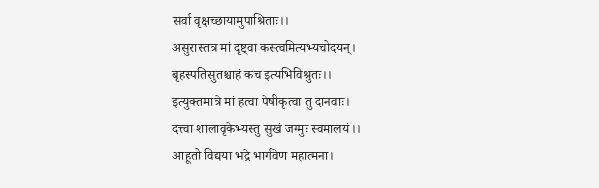सर्वा वृक्षच्छायामुपाश्रिताः।।
असुरास्तत्र मां दृष्ट्वा कस्त्वमित्यभ्यचोदयन्।
बृहस्पतिसुतश्चाहं कच इत्यभिविश्रुतः।।
इत्युक्तमात्रे मां हत्वा पेषीकृत्वा तु दानवाः।
दत्त्वा शालावृकेभ्यस्तु सुखं जग्मुः स्वमालयं।।
आहूतो विद्यया भद्रे भार्गवेण महात्मना।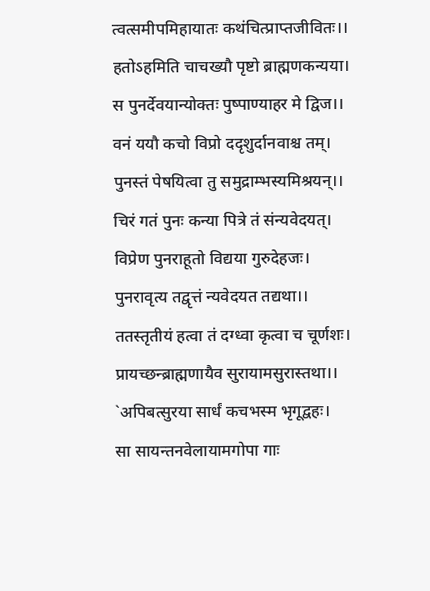त्वत्समीपमिहायातः कथंचित्प्राप्तजीवितः।।
हतोऽहमिति चाचख्यौ पृष्टो ब्राह्मणकन्यया।
स पुनर्देवयान्योक्तः पुष्पाण्याहर मे द्विज।।
वनं ययौ कचो विप्रो ददृशुर्दानवाश्च तम्।
पुनस्तं पेषयित्वा तु समुद्राम्भस्यमिश्रयन्।।
चिरं गतं पुनः कन्या पित्रे तं संन्यवेदयत्।
विप्रेण पुनराहूतो विद्यया गुरुदेहजः।
पुनरावृत्य तद्वृत्तं न्यवेदयत तद्यथा।।
ततस्तृतीयं हत्वा तं दग्ध्वा कृत्वा च चूर्णशः।
प्रायच्छन्ब्राह्मणायैव सुरायामसुरास्तथा।।
`अपिबत्सुरया सार्धं कचभस्म भृगूद्वहः।
सा सायन्तनवेलायामगोपा गाः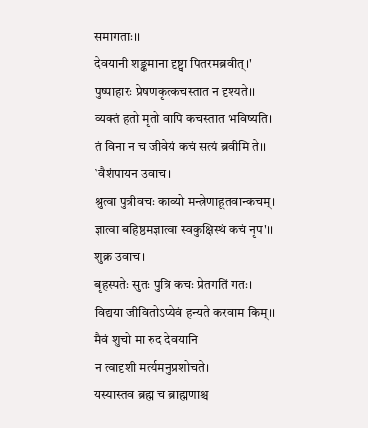समागताः।।
देवयानी शङ्कमाना दृष्ट्वा पितरमब्रवीत्।'
पुष्पाहारः प्रेषणकृत्कचस्तात न दृश्यते।।
व्यक्तं हतो मृतो वापि कचस्तात भविष्यति।
तं विना न च जीवेयं कचं सत्यं ब्रवीमि ते।।
`वैशंपायन उवाच।
श्रुत्वा पुत्रीवचः काव्यो मन्त्रेणाहूतवान्कचम्।
ज्ञात्वा बहिष्ठमज्ञात्वा स्वकुक्षिस्थं कचं नृप'।।
शुक्र उवाच।
बृहस्पतेः सुतः पुत्रि कचः प्रेतगतिं गतः।
विद्यया जीवितोऽप्येवं हन्यते करवाम किम्।।
मैवं शुचो मा रुद देवयानि
न त्वादृशी मर्त्यमनुप्रशोचते।
यस्यास्तव ब्रह्म च ब्राह्मणाश्च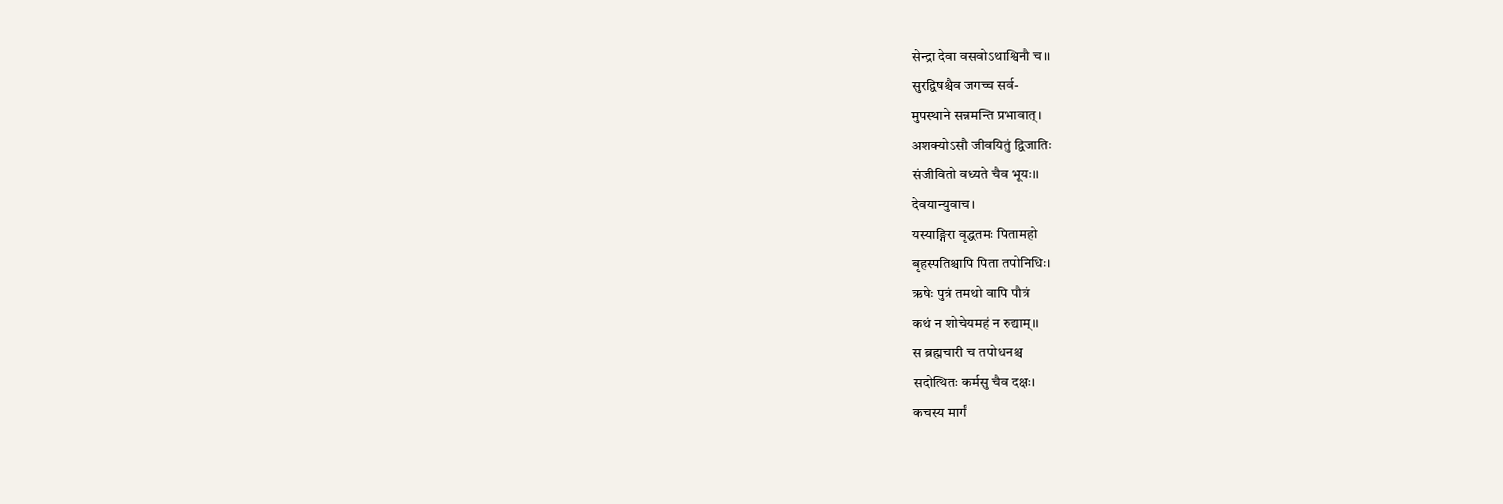सेन्द्रा देवा वसवोऽथाश्विनौ च।।
सुरद्विषश्चैव जगच्च सर्व-
मुपस्थाने सन्नमन्ति प्रभावात्।
अशक्योऽसौ जीवयितुं द्विजातिः
संजीवितो वध्यते चैव भूयः।।
देवयान्युवाच।
यस्याङ्गिरा वृद्धतमः पितामहो
बृहस्पतिश्चापि पिता तपोनिधिः।
ऋषेः पुत्रं तमथो वापि पौत्रं
कथं न शोचेयमहं न रुद्याम्।।
स ब्रह्मचारी च तपोधनश्च
सदोत्थितः कर्मसु चैव दक्षः।
कचस्य मार्गं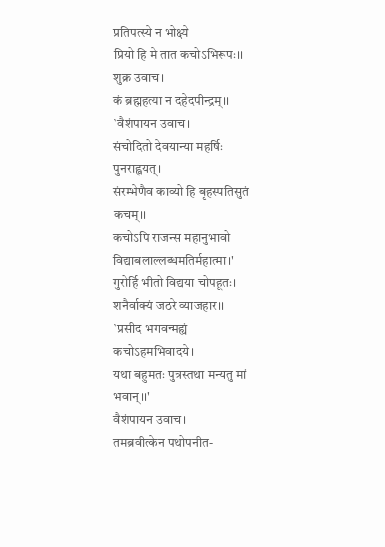प्रतिपत्स्ये न भोक्ष्ये
प्रियो हि मे तात कचोऽभिरूपः।।
शुक्र उवाच।
कं ब्रह्महत्या न दहेदपीन्द्रम्।।
`वैशंपायन उवाच।
संचोदितो देवयान्या महर्षिः पुनराह्वयत्।
संरम्भेणैव काव्यो हि बृहस्पतिसुतं कचम्।।
कचोऽपि राजन्स महानुभावो
विद्याबलाल्लब्धमतिर्महात्मा।'
गुरोर्हि भीतो विद्यया चोपहूतः।
शनैर्वाक्यं जठरे व्याजहार।।
`प्रसीद भगवन्मह्यं कचोऽहमभिवादये।
यथा बहुमतः पुत्रस्तथा मन्यतु मां भवान्।।'
वैशंपायन उवाच।
तमब्रवीत्केन पथोपनीत-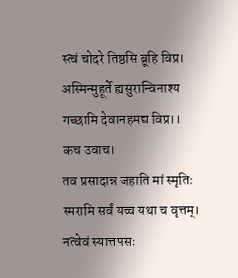स्त्वं चोदरे तिष्ठसि ब्रूहि विप्र।
अस्मिन्मुहूर्ते ह्यसुरान्विनाश्य
गच्छामि देवानहमद्य विप्र।।
कच उवाच।
तव प्रसादान्न जहाति मां स्मृतिः
स्मरामि सर्वं यच्च यथा च वृत्तम्।
नत्वेवं स्यात्तपसः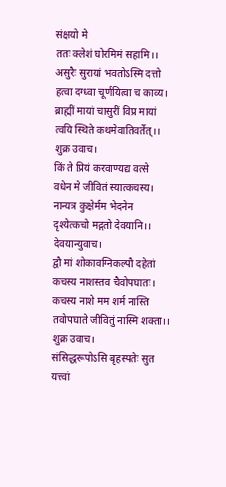संक्षयो मे
ततः क्लेशं घोरमिमं सहामि।।
असुरैः सुरायां भवतोऽस्मि दत्तो
हत्वा दग्ध्वा चूर्णयित्वा च काव्य।
ब्राह्मीं मायां चासुरीं विप्र मायां
त्वयि स्थिते कथमेवातिवर्तेत्।।
शुक्र उवाच।
किं ते प्रियं करवाण्यद्य वत्से
वधेन मे जीवितं स्यात्कचस्य।
नान्यत्र कुक्षेर्मम भेदनेन
दृश्येत्कचो मद्गतो देवयानि।।
देवयान्युवाच।
द्वौ मां शोकावग्निकल्पौ दहेतां
कचस्य नाशस्तव चैवोपघातः।
कचस्य नाशे मम शर्म नास्ति
तवोपघाते जीवितुं नास्मि शक्ता।।
शुक्र उवाच।
संसिद्धरूपोऽसि बृहस्पतेः सुत
यत्त्वां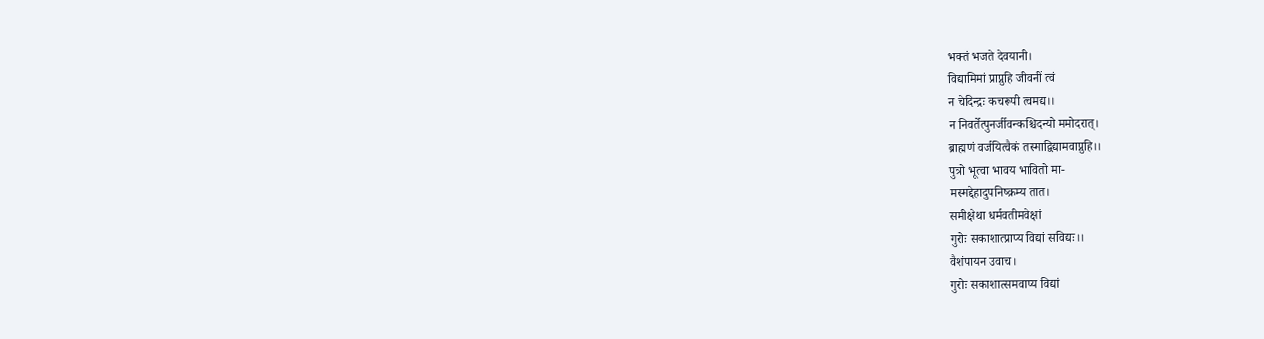भक्तं भजते देवयानी।
विद्यामिमां प्राप्नुहि जीवनीं त्वं
न चेदिन्द्रः कचरूपी त्वमद्य।।
न निवर्तेत्पुनर्जीवन्कश्चिदन्यो ममोदरात्।
ब्राह्मणं वर्जयित्वैकं तस्माद्विद्यामवाप्नुहि।।
पुत्रो भूत्वा भावय भावितो मा-
मस्मद्देहादुपनिष्क्रम्य तात।
समीक्षेथा धर्मवतीमवेक्षां
गुरोः सकाशात्प्राप्य विद्यां सविद्यः।।
वैशंपायन उवाच।
गुरोः सकाशात्समवाप्य विद्यां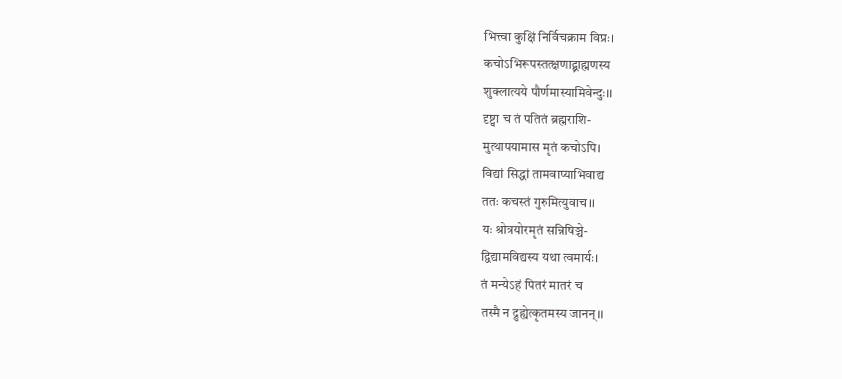भित्त्वा कुक्षिं निर्विचक्राम विप्रः।
कचोऽभिरूपस्तत्क्षणाद्ब्राह्मणस्य
शुक्लात्यये पौर्णमास्यामिवेन्दुः।।
दृष्ट्वा च तं पतितं ब्रह्मराशि-
मुत्थापयामास मृतं कचोऽपि।
विद्यां सिद्धां तामवाप्याभिवाद्य
ततः कचस्तं गुरुमित्युवाच।।
यः श्रोत्रयोरमृतं सन्निषिञ्चे-
द्विद्यामविद्यस्य यथा त्वमार्यः।
तं मन्येऽहं पितरं मातरं च
तस्मै न द्रुह्येत्कृतमस्य जानन्।।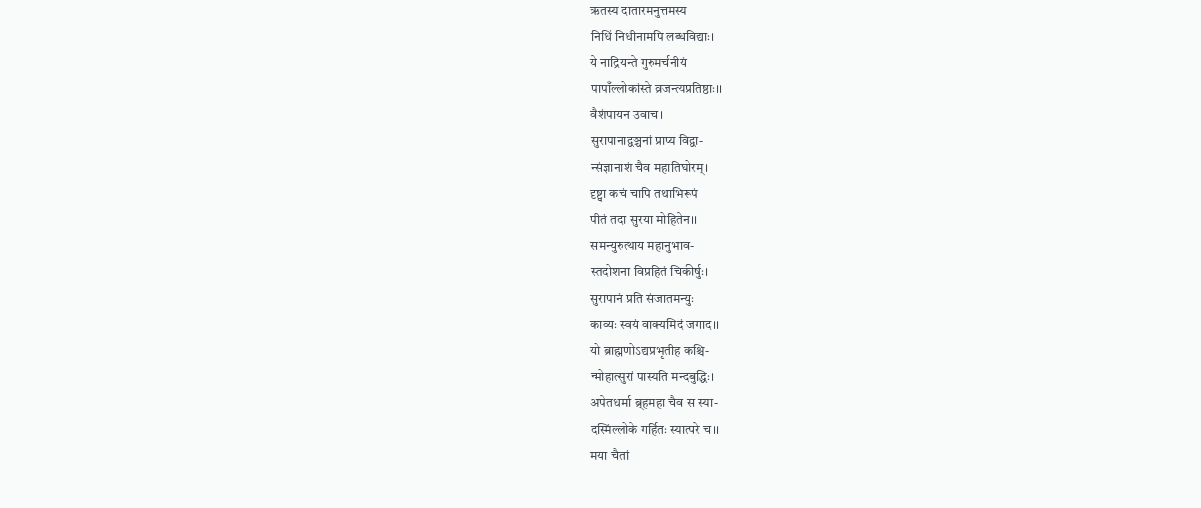ऋतस्य दातारमनुत्तमस्य
निधिं निधीनामपि लब्धविद्याः।
ये नाद्रियन्ते गुरुमर्चनीयं
पापाँल्लोकांस्ते व्रजन्त्यप्रतिष्ठाः।।
वैशंपायन उवाच।
सुरापानाद्वञ्चनां प्राप्य विद्वा-
न्संज्ञानाशं चैव महातिघोरम्।
दृष्ट्वा कचं चापि तथाभिरूपं
पीतं तदा सुरया मोहितेन।।
समन्युरुत्थाय महानुभाव-
स्तदोशना विप्रहितं चिकीर्षुः।
सुरापानं प्रति संजातमन्युः
काव्यः स्वयं वाक्यमिदं जगाद।।
यो ब्राह्मणोऽद्यप्रभृतीह कश्चि-
न्मोहात्सुरां पास्यति मन्दबुद्धिः।
अपेतधर्मा ब्र्हमहा चैव स स्या-
दस्मिंल्लोके गर्हितः स्यात्परे च।।
मया चैतां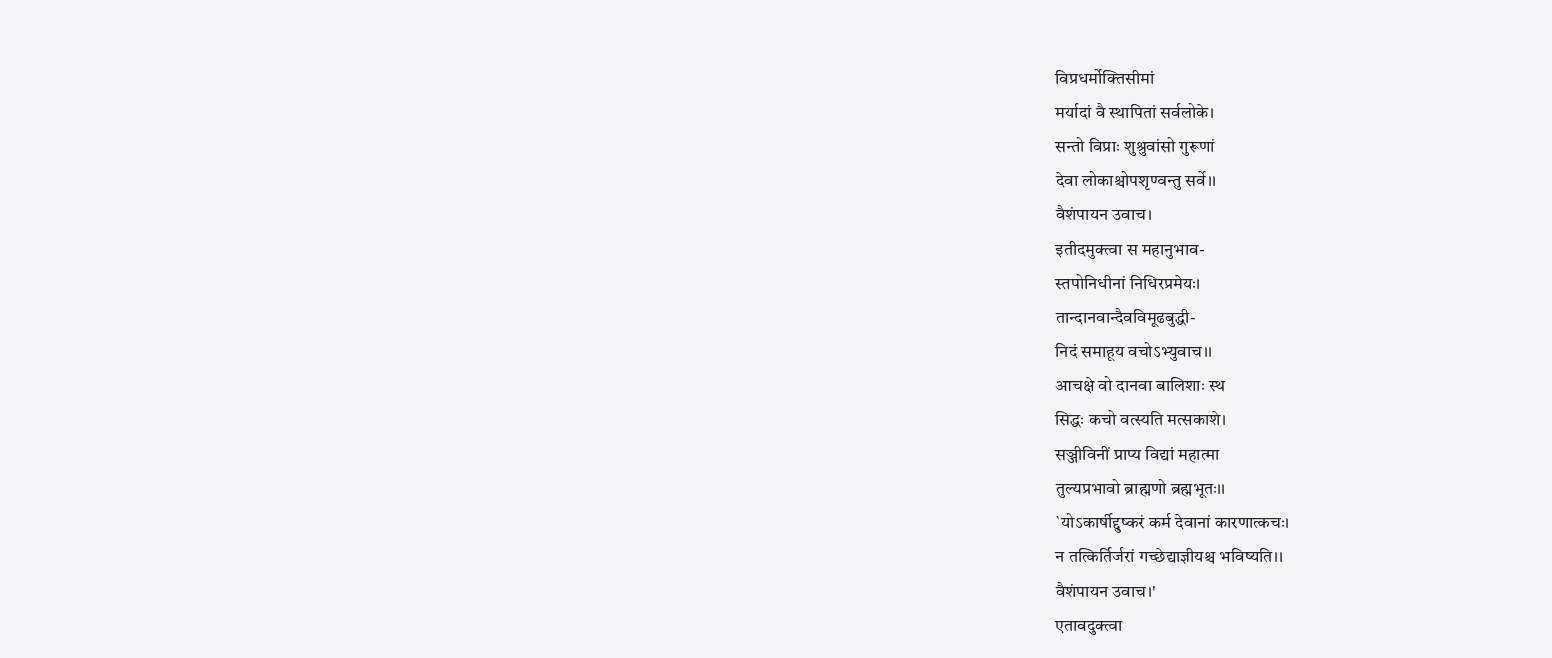विप्रधर्मोक्तिसीमां
मर्यादां वै स्थापितां सर्वलोके।
सन्तो विप्राः शुश्रुवांसो गुरूणां
देवा लोकाश्चोपशृण्वन्तु सर्वे।।
वैशंपायन उवाच।
इतीदमुक्त्वा स महानुभाव-
स्तपोनिधीनां निधिरप्रमेयः।
तान्दानवान्दैवविमूढबुद्धी-
निदं समाहूय वचोऽभ्युवाच।।
आचक्षे वो दानवा बालिशाः स्थ
सिद्धः कचो वत्स्यति मत्सकाशे।
सञ्जीविनीं प्राप्य विद्यां महात्मा
तुल्यप्रभावो ब्राह्मणो ब्रह्मभूतः।।
`योऽकार्षीद्दुष्करं कर्म देवानां कारणात्कचः।
न तत्किर्तिर्जरां गच्छेद्याज्ञीयश्च भविष्यति।।
वैशंपायन उवाच।'
एतावदुक्त्वा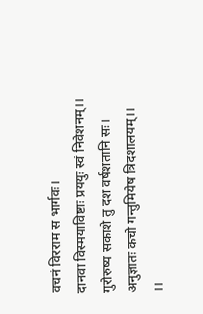वचनं विरराम स भार्गवः।
दानवा विस्मयाविष्टाः प्रययुः स्वं निवेशनम्।।
गुरोरुष्य सकाशे तु दश वर्षशतानि सः।
अनुज्ञातः कचो गन्तुमियेष त्रिदशालयम्।।
।।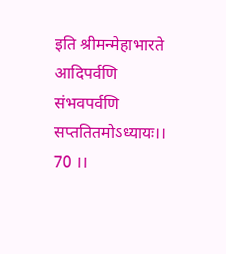इति श्रीमन्मेहाभारते आदिपर्वणि
संभवपर्वणि सप्ततितमोऽध्यायः।। 70 ।।